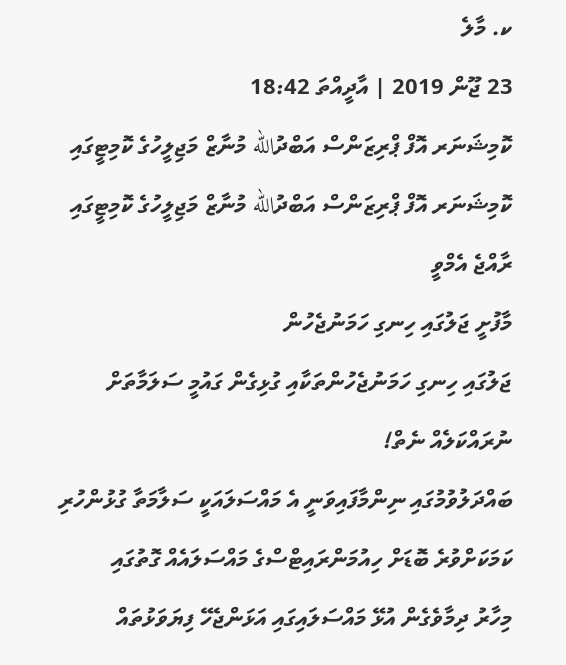ކ. މާލެ
23 ޖޫން 2019 | އާދީއްތަ 18:42
ކޮމިޝަނަރ އޮފް ޕްރިޒަންސް އަބްދުالله މުނާޒް މަޖިލީހުގެ ކޮމިޓީގައި
ކޮމިޝަނަރ އޮފް ޕްރިޒަންސް އަބްދުالله މުނާޒް މަޖިލީހުގެ ކޮމިޓީގައި
ރާއްޖެ އެމްވީ
މާފުށީ ޖަލުގައި ހިނގި ހަމަނުޖެހުން
ޖަލުގައި ހިނގި ހަމަނުޖެހުންތަކާއި ގުޅިގެން ގައުމީ ސަލަމާތަށް ނުރައްކަލެއް ނެތް!
ބައްދަލުވުމުގައި ނިންމާފައިވަނީ އެ މައްސަލައަކީ ސަލާމަތާ ގުޅުންހުރި ކަމަކަށްވުރެ ބޮޑަށް ހިއުމަންރައިޓްސްގެ މައްސަލައެއް ގޮތުގައި
މިހާރު ދިމާވެގެން އުޅޭ މައްސަލައިގައި އަޅަންޖެހޭ ފިޔަވަޅުތައް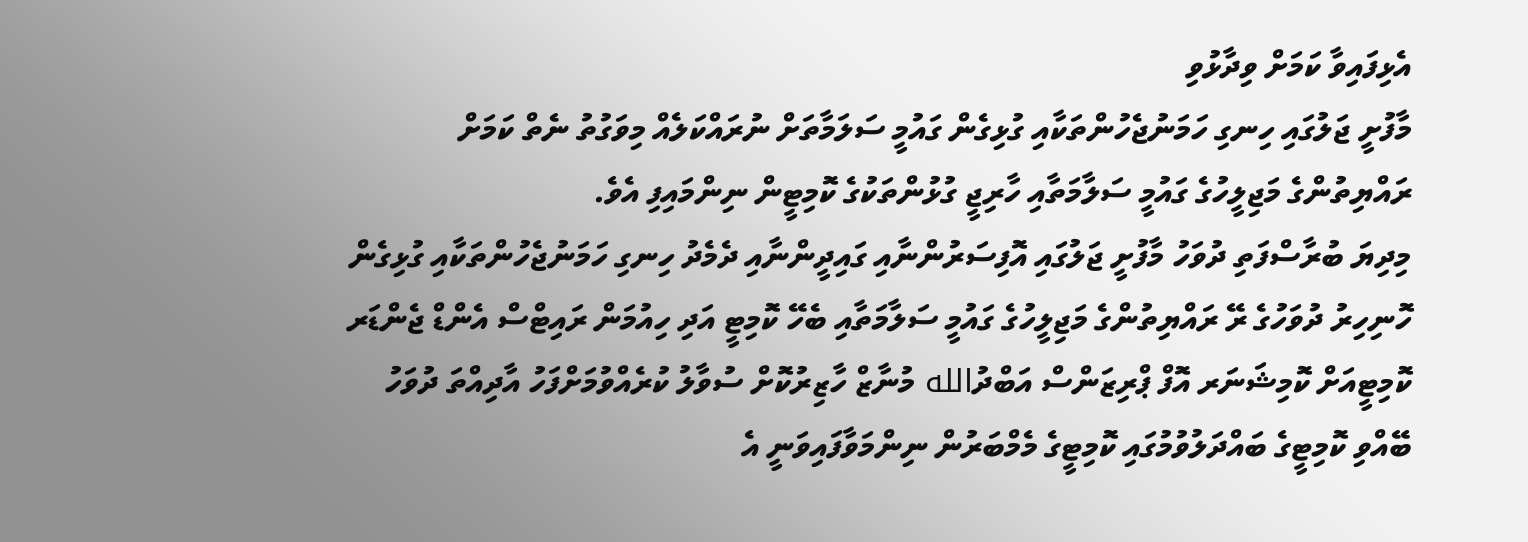އެޅިފައިވާ ކަމަށް ވިދާޅުވި
މާފުށީ ޖަލުގައި ހިނގި ހަމަނުޖެހުންތަކާއި ގުޅިގެން ގައުމީ ސަލަމާތަށް ނުރައްކަލެއް މިވަގުތު ނެތް ކަމަށް ރައްޔިތުންގެ މަޖިލީހުގެ ގައުމީ ސަލާމަތާއި ހާރިޖީ ގުޅުންތަކުގެ ކޮމިޓީން ނިންމައިފި އެވެ.
މިދިޔަ ބުރާސްފަތި ދުވަހު މާފުށީ ޖަލުގައި އޮފިސަރުންނާއި ގައިދީންނާއި ދެމެދު ހިނގި ހަމަނުޖެހުންތަކާއި ގުޅިގެން ހޮނިހިރު ދުވަހުގެ ރޭ ރައްޔިތުންގެ މަޖިލީހުގެ ގައުމީ ސަލާމަތާއި ބެހޭ ކޮމިޓީ އަދި ހިއުމަން ރައިޓްސް އެންޑް ޖެންޑަރ ކޮމިޓީއަށް ކޮމިޝަނަރ އޮފް ޕްރިޒަންސް އަބްދުالله މުނާޒް ހާޒިރުކޮށް ސުވާލު ކުރެއްވުމަށްފަހު އާދިއްތަ ދުވަހު ބޭއްވި ކޮމިޓީގެ ބައްދަލުވުމުގައި ކޮމިޓީގެ މެމްބަރުން ނިންމަވާފައިވަނީ އެ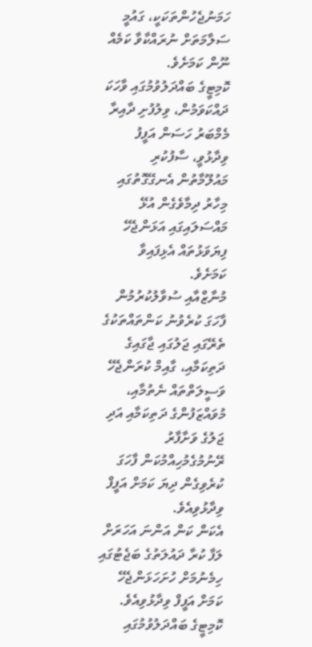ހަމަނުޖެހުންތަކަކީ، ގައުމީ ސަލާމަތަށް ނުރައްކާވާ ކަމެއް ނޫން ކަމަށެވެ.
ކޮމިޓީގެ ބައްދަލުވުމުގައި ވާހަކަ ދައްކަވަމުން، ވިލުފުށި ދާއިރާ މެމްބަރު ހަސަން އަފީފު ވިދާޅުވީ، ސާފުކުރި މައުލޫމާތުން އެނގޭގޮތުގައި މިހާރު ދިމާވެގެން އުޅޭ މައްސަލައިގައި އަޅަންޖެހޭ ފިޔަވަޅުތައް އެޅިފައިވާ ކަމަށެވެ.
މުނާޒްއާއި ސުވާލުކުރުމުން ފާހަގަ ކުރެވުނު ކަންތައްތަކުގެ ތެރޭގައި ޖަލުގައި ޖާގައިގެ ދަތިކަމާއި، ގާއިމް ކުރަންޖެހޭ ވަސީލަތްތައް ނެތުމާއި، މުވައްޒަފުންގެ ދަތިކަމާއި އަދި ޖަލުގެ ވަށާފާރު ރޭނުމުގެމުހިއްމުކަން ފާހަގަ ކުރެވިގެން ދިޔަ ކަމަށް އަފީފް ވިދާޅުވިއެވެ.
އެކަން ކަން އަންނަ އަހަރަށް ލަފާ ކުރާ ދައުލަތުގެ ބަޖެޓުގައި ހިމެނުމަށް ހުށަހަޅަންޖެހޭ ކަމަށް އަފީފް ވިދާޅުވިއެވެ.
ކޮމިޓީގެ ބައްދަލުވުމުގައި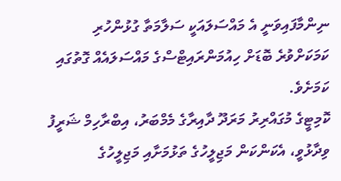ނިންމާފައިވަނީ އެ މައްސަލައަކީ ސަލާމަތާ ގުޅުންހުރި ކަމަކަށްވުރެ ބޮޑަށް ހިއުމަންރައިޓްސްގެ މައްސަލައެއް ގޮތުގައި ކަމަށެވެ.
ކޮމިޓީގެ މުގައްރިރު މަރަދޫ ދާއިރާގެ މެމްބަރު، އިބްރާހިމް ޝަރީފު ވިދާޅުވީ، އެކަންކަން މަޖިލީހުގެ ތަޅުމަށާއި މަޖިލީހުގެ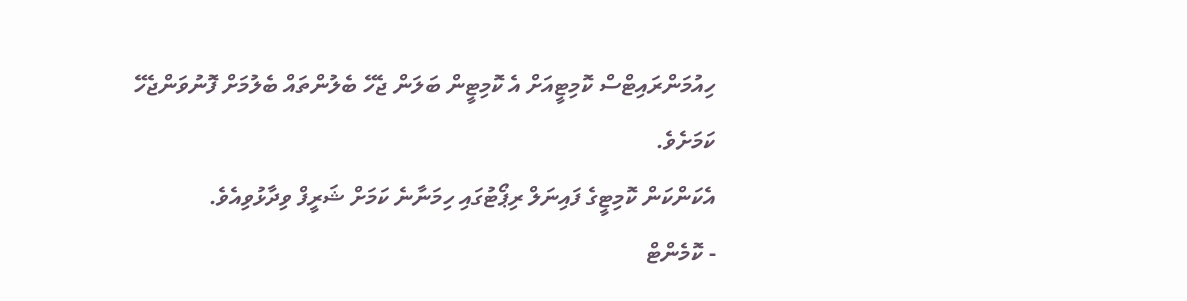ހިއުމަންރައިޓްސް ކޮމިޓީއަށް އެ ކޮމިޓީން ބަލަން ޖެހޭ ބެލުންތައް ބެލުމަށް ފޮނުވަންޖެހޭ ކަމަށެވެ.
އެކަންކަން ކޮމިޓީގެ ފައިނަލް ރިޕޯޓުގައި ހިމަނާނެ ކަމަށް ޝަރީފް ވިދާޅުވިއެވެ.
- ކޮމެންޓް